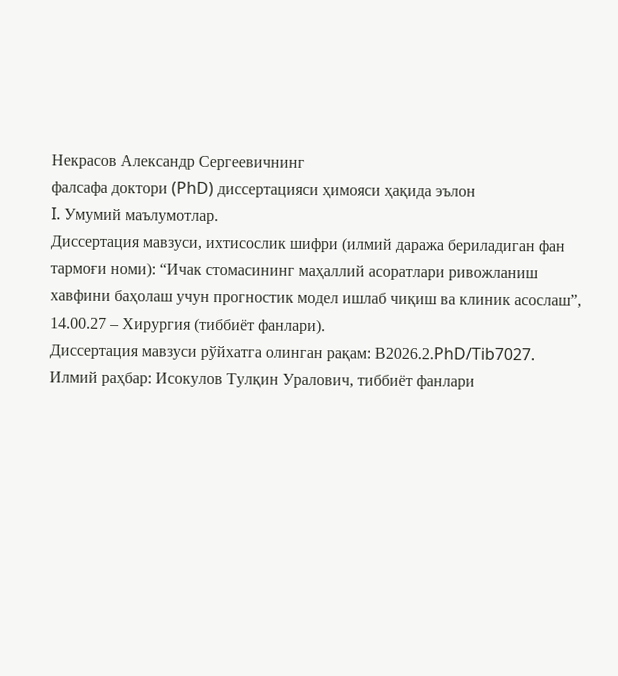Некрасов Александр Сергеевичнинг
фалсафа доктори (PhD) диссертацияси ҳимояси ҳақида эълон
I. Умумий маълумотлар.
Диссертация мавзуси, ихтисослик шифри (илмий даража бериладиган фан тармоғи номи): “Ичак стомасининг маҳаллий асоратлари ривожланиш хавфини баҳолаш учун прогностик модел ишлаб чиқиш ва клиник асослаш”, 14.00.27 – Хирургия (тиббиёт фанлари).
Диссертация мавзуси рўйхатга олинган рақам: В2026.2.PhD/Tib7027.
Илмий раҳбар: Исокулов Тулқин Уралович, тиббиёт фанлари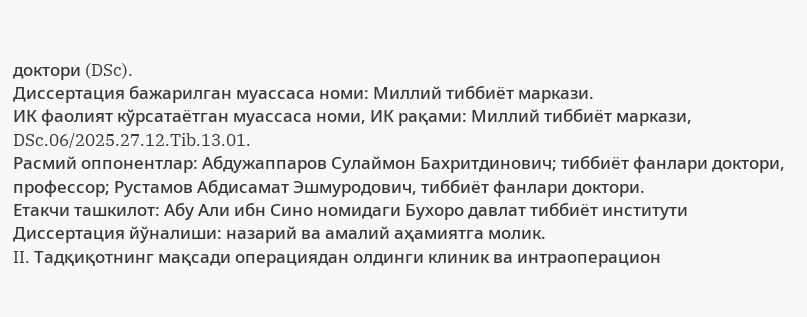доктори (DSc).
Диссертация бажарилган муассаса номи: Миллий тиббиёт маркази.
ИК фаолият кўрсатаётган муассаса номи, ИК рақами: Миллий тиббиёт маркази, DSc.06/2025.27.12.Tib.13.01.
Расмий оппонентлар: Абдужаппаров Сулаймон Бахритдинович; тиббиёт фанлари доктори, профессор; Рустамов Абдисамат Эшмуродович, тиббиёт фанлари доктори.
Етакчи ташкилот: Абу Али ибн Сино номидаги Бухоро давлат тиббиёт институти
Диссертация йўналиши: назарий ва амалий аҳамиятга молик.
II. Тадқиқотнинг мақсади операциядан олдинги клиник ва интраоперацион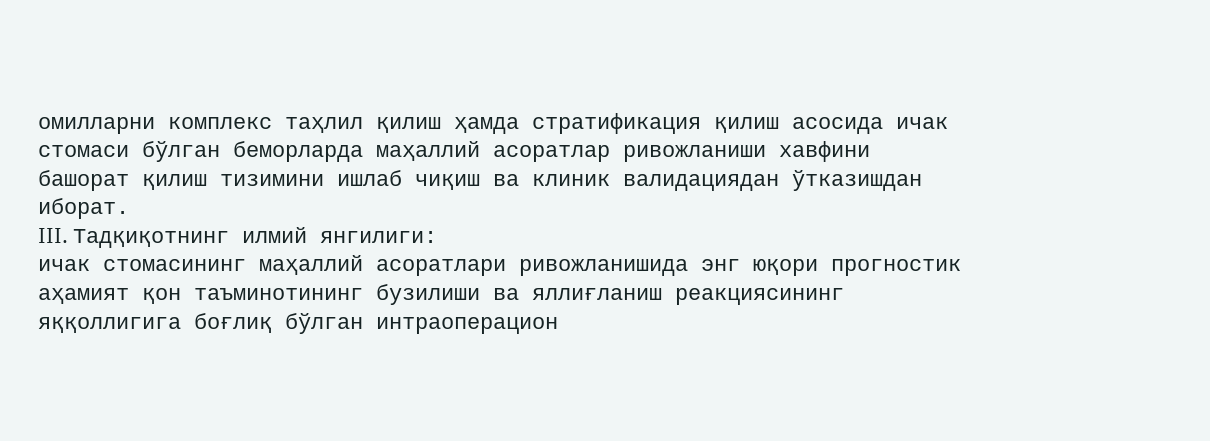омилларни комплекс таҳлил қилиш ҳамда стратификация қилиш асосида ичак стомаси бўлган беморларда маҳаллий асоратлар ривожланиши хавфини башорат қилиш тизимини ишлаб чиқиш ва клиник валидациядан ўтказишдан иборат.
III. Тадқиқотнинг илмий янгилиги:
ичак стомасининг маҳаллий асоратлари ривожланишида энг юқори прогностик аҳамият қон таъминотининг бузилиши ва яллиғланиш реакциясининг яққоллигига боғлиқ бўлган интраоперацион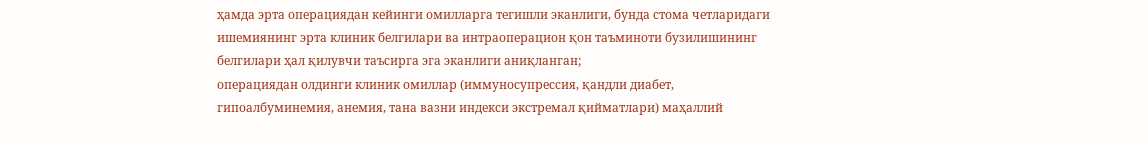ҳамда эрта операциядан кейинги омилларга тегишли эканлиги, бунда стома четларидаги ишемиянинг эрта клиник белгилари ва интраоперацион қон таъминоти бузилишининг белгилари ҳал қилувчи таъсирга эга эканлиги аниқланган;
операциядан олдинги клиник омиллар (иммуносупрессия, қандли диабет, гипоалбуминемия, анемия, тана вазни индекси экстремал қийматлари) маҳаллий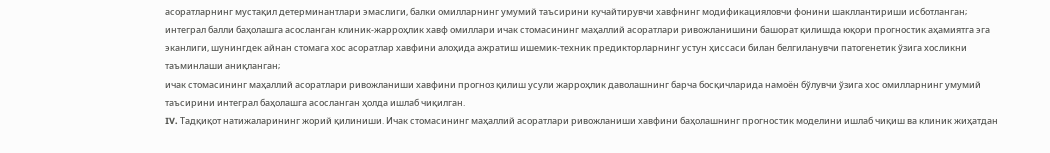асоратларнинг мустақил детерминантлари эмаслиги, балки омилларнинг умумий таъсирини кучайтирувчи хавфнинг модификацияловчи фонини шакллантириши исботланган;
интеграл балли баҳолашга асосланган клиник-жарроҳлик хавф омиллари ичак стомасининг маҳаллий асоратлари ривожланишини башорат қилишда юқори прогностик аҳамиятга эга эканлиги, шунингдек айнан стомага хос асоратлар хавфини алоҳида ажратиш ишемик-техник предикторларнинг устун ҳиссаси билан белгиланувчи патогенетик ўзига хосликни таъминлаши аниқланган;
ичак стомасининг маҳаллий асоратлари ривожланиши хавфини прогноз қилиш усули жарроҳлик даволашнинг барча босқичларида намоён бўлувчи ўзига хос омилларнинг умумий таъсирини интеграл баҳолашга асосланган ҳолда ишлаб чиқилган.
IV. Тадқиқот натижаларининг жорий қилиниши. Ичак стомасининг маҳаллий асоратлари ривожланиши хавфини баҳолашнинг прогностик моделини ишлаб чиқиш ва клиник жиҳатдан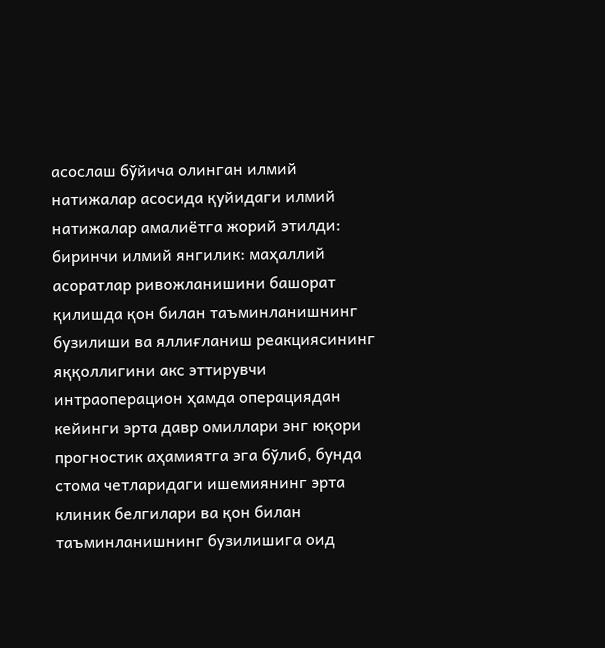асослаш бўйича олинган илмий натижалар асосида қуйидаги илмий натижалар амалиётга жорий этилди:
биринчи илмий янгилик: маҳаллий асоратлар ривожланишини башорат қилишда қон билан таъминланишнинг бузилиши ва яллиғланиш реакциясининг яққоллигини акс эттирувчи интраоперацион ҳамда операциядан кейинги эрта давр омиллари энг юқори прогностик аҳамиятга эга бўлиб, бунда стома четларидаги ишемиянинг эрта клиник белгилари ва қон билан таъминланишнинг бузилишига оид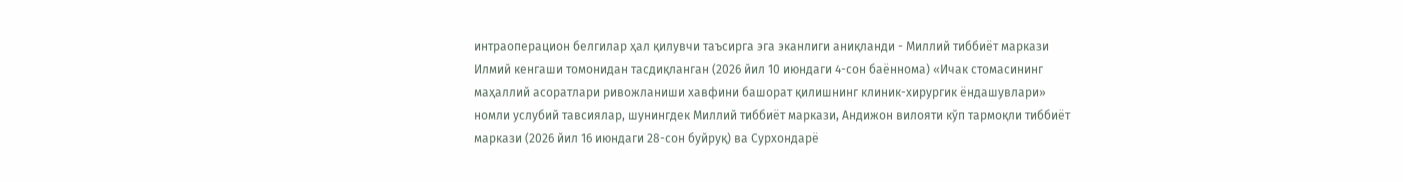интраоперацион белгилар ҳал қилувчи таъсирга эга эканлиги аниқланди - Миллий тиббиёт маркази Илмий кенгаши томонидан тасдиқланган (2026 йил 10 июндаги 4-сон баённома) «Ичак стомасининг маҳаллий асоратлари ривожланиши хавфини башорат қилишнинг клиник-хирургик ёндашувлари» номли услубий тавсиялар, шунингдек Миллий тиббиёт маркази, Андижон вилояти кўп тармоқли тиббиёт маркази (2026 йил 16 июндаги 28-сон буйруқ) ва Сурхондарё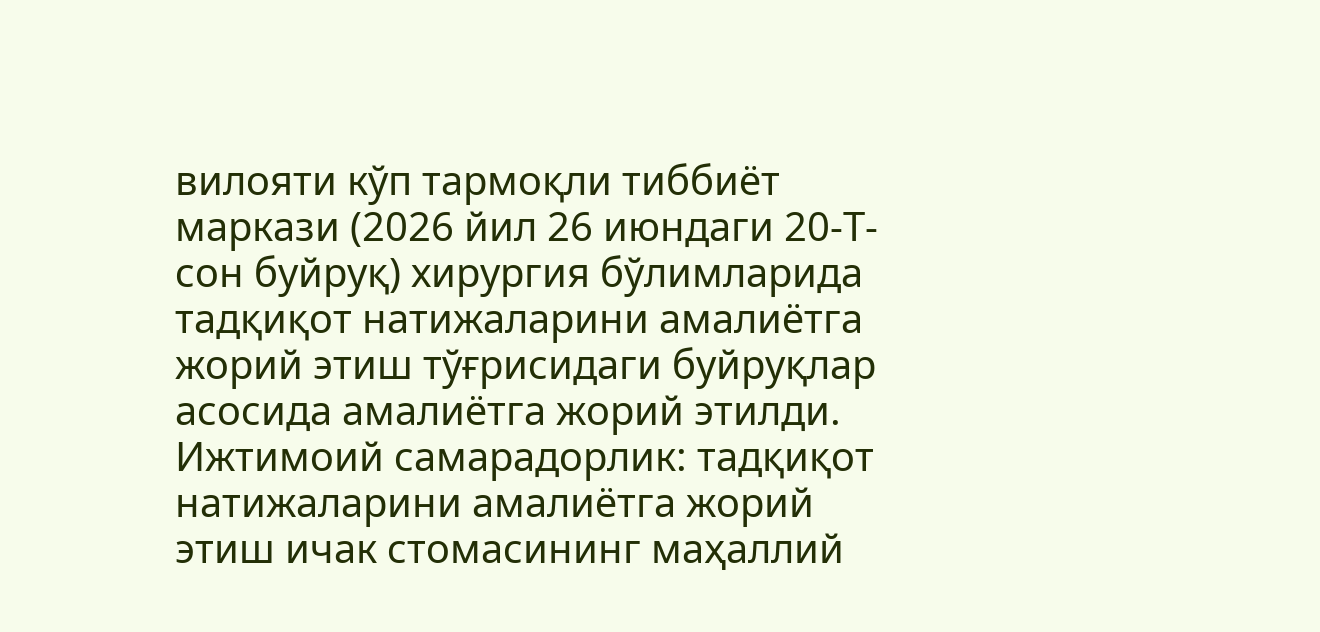вилояти кўп тармоқли тиббиёт маркази (2026 йил 26 июндаги 20-Т-сон буйруқ) хирургия бўлимларида тадқиқот натижаларини амалиётга жорий этиш тўғрисидаги буйруқлар асосида амалиётга жорий этилди. Ижтимоий самарадорлик: тадқиқот натижаларини амалиётга жорий этиш ичак стомасининг маҳаллий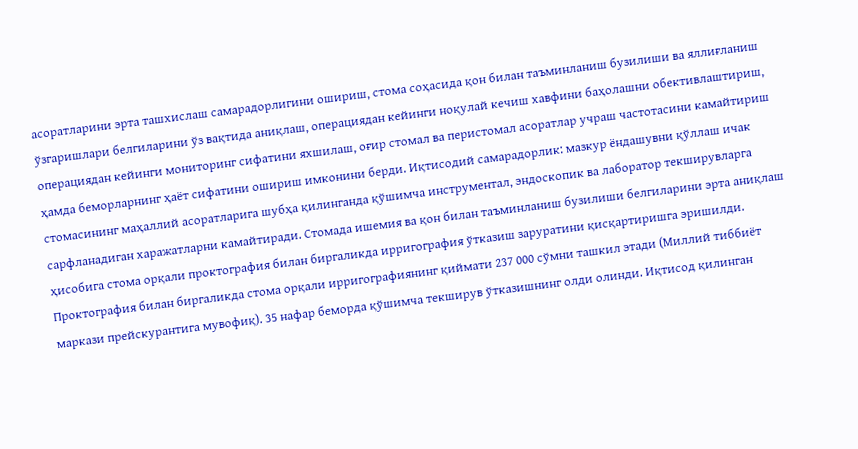асоратларини эрта ташхислаш самарадорлигини ошириш, стома соҳасида қон билан таъминланиш бузилиши ва яллиғланиш ўзгаришлари белгиларини ўз вақтида аниқлаш, операциядан кейинги ноқулай кечиш хавфини баҳолашни обективлаштириш, операциядан кейинги мониторинг сифатини яхшилаш, оғир стомал ва перистомал асоратлар учраш частотасини камайтириш ҳамда беморларнинг ҳаёт сифатини ошириш имконини берди. Иқтисодий самарадорлик: мазкур ёндашувни қўллаш ичак стомасининг маҳаллий асоратларига шубҳа қилинганда қўшимча инструментал, эндоскопик ва лаборатор текширувларга сарфланадиган харажатларни камайтиради. Стомада ишемия ва қон билан таъминланиш бузилиши белгиларини эрта аниқлаш ҳисобига стома орқали проктография билан биргаликда ирригография ўтказиш заруратини қисқартиришга эришилди. Проктография билан биргаликда стома орқали ирригографиянинг қиймати 237 000 сўмни ташкил этади (Миллий тиббиёт маркази прейскурантига мувофиқ). 35 нафар беморда қўшимча текширув ўтказишнинг олди олинди. Иқтисод қилинган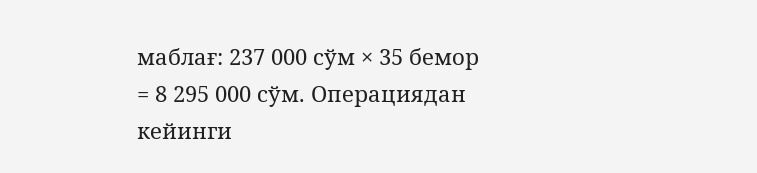маблағ: 237 000 сўм × 35 бемор = 8 295 000 сўм. Операциядан кейинги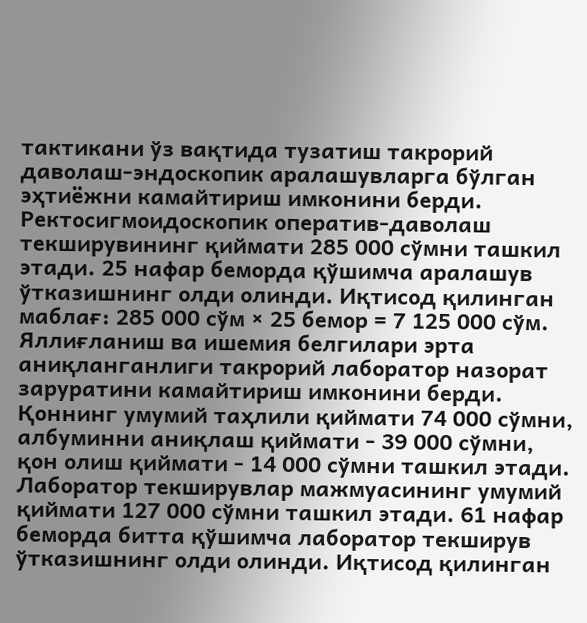тактикани ўз вақтида тузатиш такрорий даволаш-эндоскопик аралашувларга бўлган эҳтиёжни камайтириш имконини берди. Ректосигмоидоскопик оператив-даволаш текширувининг қиймати 285 000 сўмни ташкил этади. 25 нафар беморда қўшимча аралашув ўтказишнинг олди олинди. Иқтисод қилинган маблағ: 285 000 сўм × 25 бемор = 7 125 000 сўм. Яллиғланиш ва ишемия белгилари эрта аниқланганлиги такрорий лаборатор назорат заруратини камайтириш имконини берди. Қоннинг умумий таҳлили қиймати 74 000 сўмни, албуминни аниқлаш қиймати - 39 000 сўмни, қон олиш қиймати - 14 000 сўмни ташкил этади. Лаборатор текширувлар мажмуасининг умумий қиймати 127 000 сўмни ташкил этади. 61 нафар беморда битта қўшимча лаборатор текширув ўтказишнинг олди олинди. Иқтисод қилинган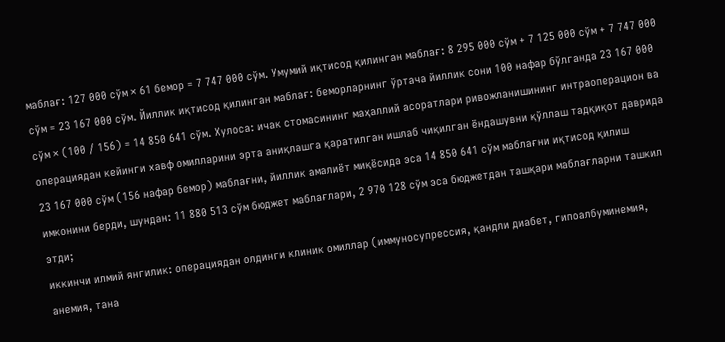маблағ: 127 000 сўм × 61 бемор = 7 747 000 сўм. Умумий иқтисод қилинган маблағ: 8 295 000 сўм + 7 125 000 сўм + 7 747 000 сўм = 23 167 000 сўм. Йиллик иқтисод қилинган маблағ: беморларнинг ўртача йиллик сони 100 нафар бўлганда 23 167 000 сўм × (100 / 156) = 14 850 641 сўм. Хулоса: ичак стомасининг маҳаллий асоратлари ривожланишининг интраоперацион ва операциядан кейинги хавф омилларини эрта аниқлашга қаратилган ишлаб чиқилган ёндашувни қўллаш тадқиқот даврида 23 167 000 сўм (156 нафар бемор) маблағни, йиллик амалиёт миқёсида эса 14 850 641 сўм маблағни иқтисод қилиш имконини берди, шундан: 11 880 513 сўм бюджет маблағлари, 2 970 128 сўм эса бюджетдан ташқари маблағларни ташкил этди;
иккинчи илмий янгилик: операциядан олдинги клиник омиллар (иммуносупрессия, қандли диабет, гипоалбуминемия, анемия, тана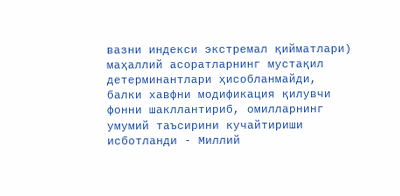вазни индекси экстремал қийматлари) маҳаллий асоратларнинг мустақил детерминантлари ҳисобланмайди, балки хавфни модификация қилувчи фонни шакллантириб, омилларнинг умумий таъсирини кучайтириши исботланди - Миллий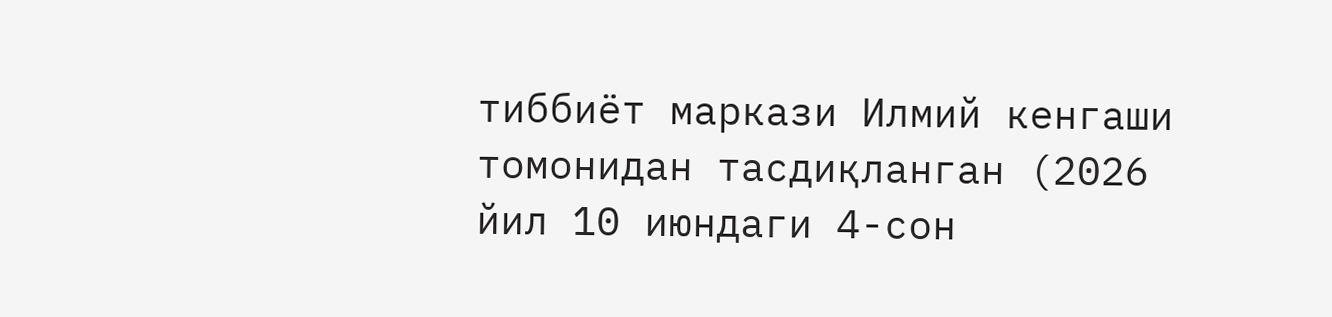тиббиёт маркази Илмий кенгаши томонидан тасдиқланган (2026 йил 10 июндаги 4-сон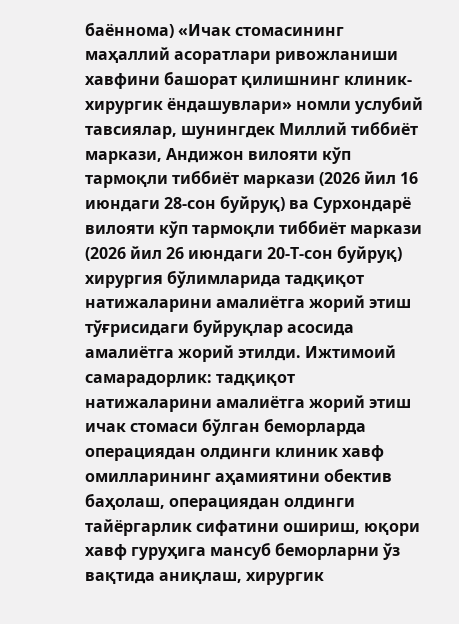баённома) «Ичак стомасининг маҳаллий асоратлари ривожланиши хавфини башорат қилишнинг клиник-хирургик ёндашувлари» номли услубий тавсиялар, шунингдек Миллий тиббиёт маркази, Андижон вилояти кўп тармоқли тиббиёт маркази (2026 йил 16 июндаги 28-сон буйруқ) ва Сурхондарё вилояти кўп тармоқли тиббиёт маркази (2026 йил 26 июндаги 20-Т-сон буйруқ) хирургия бўлимларида тадқиқот натижаларини амалиётга жорий этиш тўғрисидаги буйруқлар асосида амалиётга жорий этилди. Ижтимоий самарадорлик: тадқиқот натижаларини амалиётга жорий этиш ичак стомаси бўлган беморларда операциядан олдинги клиник хавф омилларининг аҳамиятини обектив баҳолаш, операциядан олдинги тайёргарлик сифатини ошириш, юқори хавф гуруҳига мансуб беморларни ўз вақтида аниқлаш, хирургик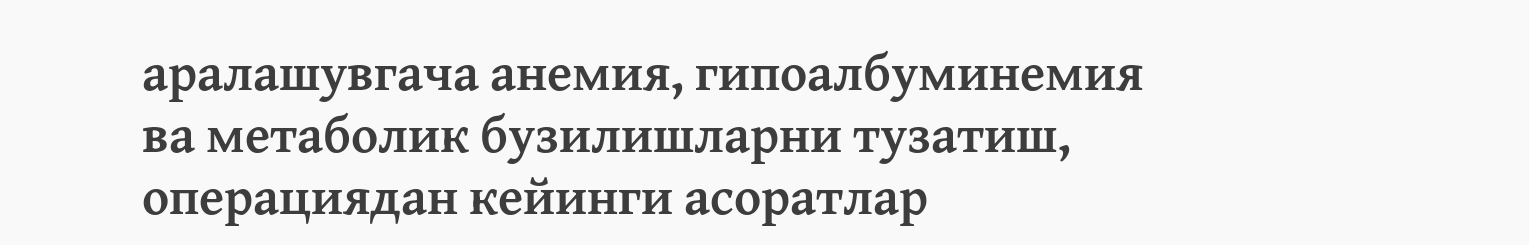аралашувгача анемия, гипоалбуминемия ва метаболик бузилишларни тузатиш, операциядан кейинги асоратлар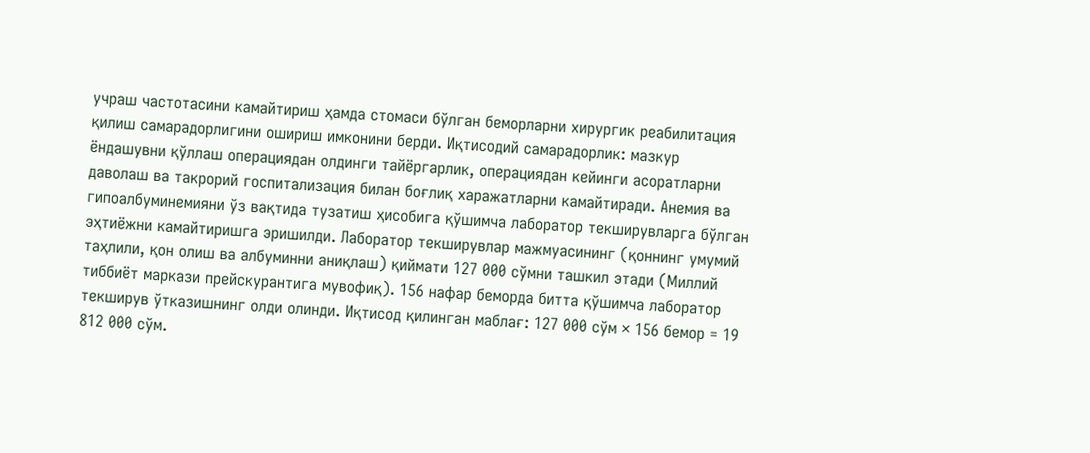учраш частотасини камайтириш ҳамда стомаси бўлган беморларни хирургик реабилитация қилиш самарадорлигини ошириш имконини берди. Иқтисодий самарадорлик: мазкур ёндашувни қўллаш операциядан олдинги тайёргарлик, операциядан кейинги асоратларни даволаш ва такрорий госпитализация билан боғлиқ харажатларни камайтиради. Анемия ва гипоалбуминемияни ўз вақтида тузатиш ҳисобига қўшимча лаборатор текширувларга бўлган эҳтиёжни камайтиришга эришилди. Лаборатор текширувлар мажмуасининг (қоннинг умумий таҳлили, қон олиш ва албуминни аниқлаш) қиймати 127 000 сўмни ташкил этади (Миллий тиббиёт маркази прейскурантига мувофиқ). 156 нафар беморда битта қўшимча лаборатор текширув ўтказишнинг олди олинди. Иқтисод қилинган маблағ: 127 000 сўм × 156 бемор = 19 812 000 сўм.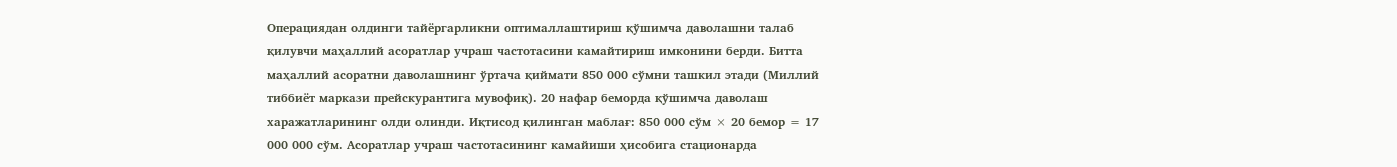Операциядан олдинги тайёргарликни оптималлаштириш қўшимча даволашни талаб қилувчи маҳаллий асоратлар учраш частотасини камайтириш имконини берди. Битта маҳаллий асоратни даволашнинг ўртача қиймати 850 000 сўмни ташкил этади (Миллий тиббиёт маркази прейскурантига мувофиқ). 20 нафар беморда қўшимча даволаш харажатларининг олди олинди. Иқтисод қилинган маблағ: 850 000 сўм × 20 бемор = 17 000 000 сўм. Асоратлар учраш частотасининг камайиши ҳисобига стационарда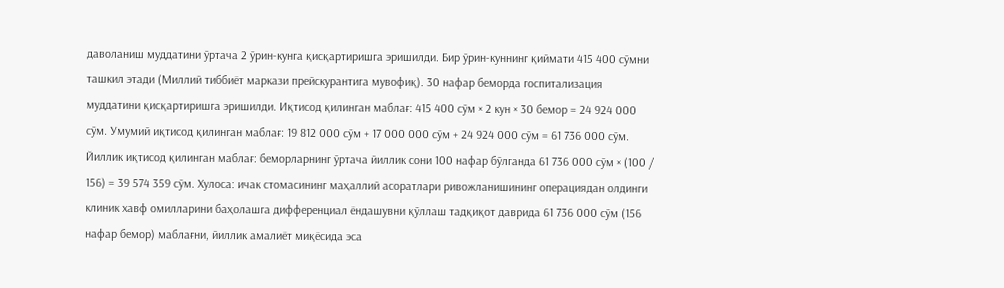даволаниш муддатини ўртача 2 ўрин-кунга қисқартиришга эришилди. Бир ўрин-куннинг қиймати 415 400 сўмни ташкил этади (Миллий тиббиёт маркази прейскурантига мувофиқ). 30 нафар беморда госпитализация муддатини қисқартиришга эришилди. Иқтисод қилинган маблағ: 415 400 сўм × 2 кун × 30 бемор = 24 924 000 сўм. Умумий иқтисод қилинган маблағ: 19 812 000 сўм + 17 000 000 сўм + 24 924 000 сўм = 61 736 000 сўм. Йиллик иқтисод қилинган маблағ: беморларнинг ўртача йиллик сони 100 нафар бўлганда 61 736 000 сўм × (100 / 156) = 39 574 359 сўм. Хулоса: ичак стомасининг маҳаллий асоратлари ривожланишининг операциядан олдинги клиник хавф омилларини баҳолашга дифференциал ёндашувни қўллаш тадқиқот даврида 61 736 000 сўм (156 нафар бемор) маблағни, йиллик амалиёт миқёсида эса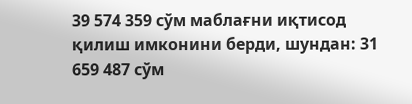39 574 359 сўм маблағни иқтисод қилиш имконини берди, шундан: 31 659 487 сўм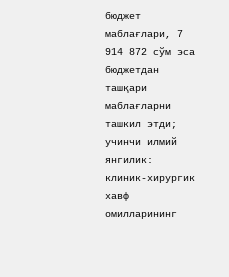бюджет маблағлари, 7 914 872 сўм эса бюджетдан ташқари маблағларни ташкил этди;
учинчи илмий янгилик: клиник-хирургик хавф омилларининг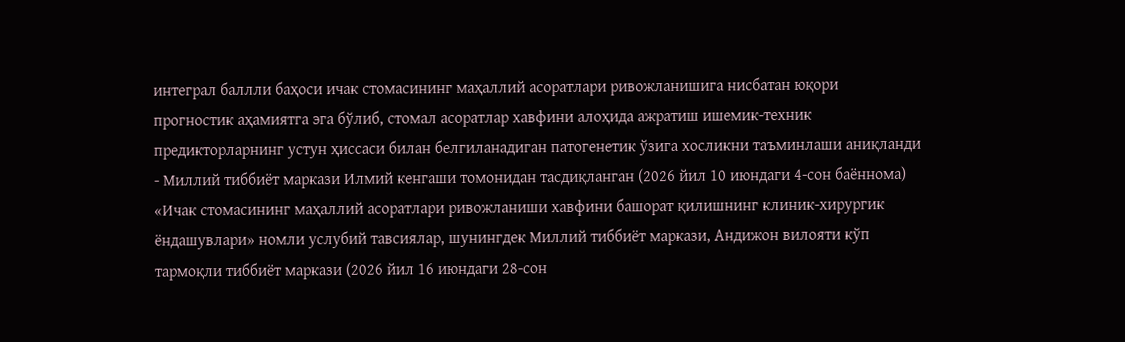интеграл баллли баҳоси ичак стомасининг маҳаллий асоратлари ривожланишига нисбатан юқори прогностик аҳамиятга эга бўлиб, стомал асоратлар хавфини алоҳида ажратиш ишемик-техник предикторларнинг устун ҳиссаси билан белгиланадиган патогенетик ўзига хосликни таъминлаши аниқланди - Миллий тиббиёт маркази Илмий кенгаши томонидан тасдиқланган (2026 йил 10 июндаги 4-сон баённома) «Ичак стомасининг маҳаллий асоратлари ривожланиши хавфини башорат қилишнинг клиник-хирургик ёндашувлари» номли услубий тавсиялар, шунингдек Миллий тиббиёт маркази, Андижон вилояти кўп тармоқли тиббиёт маркази (2026 йил 16 июндаги 28-сон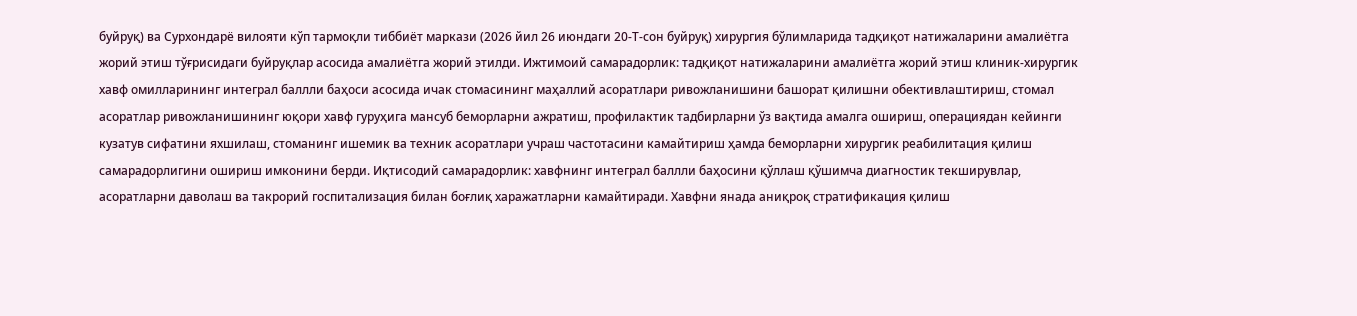буйруқ) ва Сурхондарё вилояти кўп тармоқли тиббиёт маркази (2026 йил 26 июндаги 20-Т-сон буйруқ) хирургия бўлимларида тадқиқот натижаларини амалиётга жорий этиш тўғрисидаги буйруқлар асосида амалиётга жорий этилди. Ижтимоий самарадорлик: тадқиқот натижаларини амалиётга жорий этиш клиник-хирургик хавф омилларининг интеграл баллли баҳоси асосида ичак стомасининг маҳаллий асоратлари ривожланишини башорат қилишни обективлаштириш, стомал асоратлар ривожланишининг юқори хавф гуруҳига мансуб беморларни ажратиш, профилактик тадбирларни ўз вақтида амалга ошириш, операциядан кейинги кузатув сифатини яхшилаш, стоманинг ишемик ва техник асоратлари учраш частотасини камайтириш ҳамда беморларни хирургик реабилитация қилиш самарадорлигини ошириш имконини берди. Иқтисодий самарадорлик: хавфнинг интеграл баллли баҳосини қўллаш қўшимча диагностик текширувлар, асоратларни даволаш ва такрорий госпитализация билан боғлиқ харажатларни камайтиради. Хавфни янада аниқроқ стратификация қилиш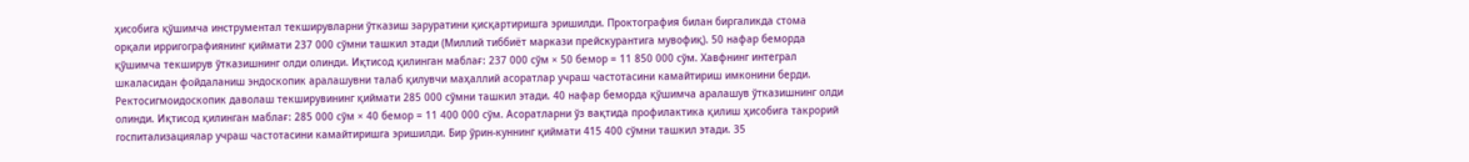ҳисобига қўшимча инструментал текширувларни ўтказиш заруратини қисқартиришга эришилди. Проктография билан биргаликда стома орқали ирригографиянинг қиймати 237 000 сўмни ташкил этади (Миллий тиббиёт маркази прейскурантига мувофиқ). 50 нафар беморда қўшимча текширув ўтказишнинг олди олинди. Иқтисод қилинган маблағ: 237 000 сўм × 50 бемор = 11 850 000 сўм. Хавфнинг интеграл шкаласидан фойдаланиш эндоскопик аралашувни талаб қилувчи маҳаллий асоратлар учраш частотасини камайтириш имконини берди. Ректосигмоидоскопик даволаш текширувининг қиймати 285 000 сўмни ташкил этади. 40 нафар беморда қўшимча аралашув ўтказишнинг олди олинди. Иқтисод қилинган маблағ: 285 000 сўм × 40 бемор = 11 400 000 сўм. Асоратларни ўз вақтида профилактика қилиш ҳисобига такрорий госпитализациялар учраш частотасини камайтиришга эришилди. Бир ўрин-куннинг қиймати 415 400 сўмни ташкил этади. 35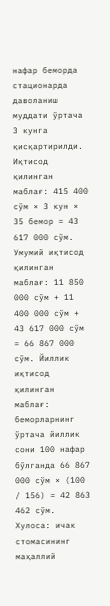нафар беморда стационарда даволаниш муддати ўртача 3 кунга қисқартирилди. Иқтисод қилинган маблағ: 415 400 сўм × 3 кун × 35 бемор = 43 617 000 сўм. Умумий иқтисод қилинган маблағ: 11 850 000 сўм + 11 400 000 сўм + 43 617 000 сўм = 66 867 000 сўм. Йиллик иқтисод қилинган маблағ: беморларнинг ўртача йиллик сони 100 нафар бўлганда 66 867 000 сўм × (100 / 156) = 42 863 462 сўм. Хулоса: ичак стомасининг маҳаллий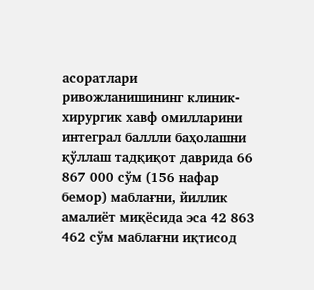асоратлари ривожланишининг клиник-хирургик хавф омилларини интеграл баллли баҳолашни қўллаш тадқиқот даврида 66 867 000 сўм (156 нафар бемор) маблағни, йиллик амалиёт миқёсида эса 42 863 462 сўм маблағни иқтисод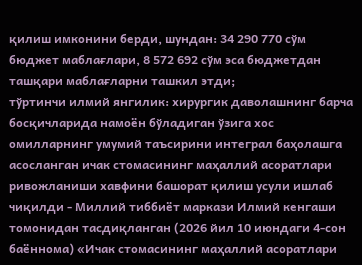қилиш имконини берди, шундан: 34 290 770 сўм бюджет маблағлари, 8 572 692 сўм эса бюджетдан ташқари маблағларни ташкил этди;
тўртинчи илмий янгилик: хирургик даволашнинг барча босқичларида намоён бўладиган ўзига хос омилларнинг умумий таъсирини интеграл баҳолашга асосланган ичак стомасининг маҳаллий асоратлари ривожланиши хавфини башорат қилиш усули ишлаб чиқилди - Миллий тиббиёт маркази Илмий кенгаши томонидан тасдиқланган (2026 йил 10 июндаги 4-сон баённома) «Ичак стомасининг маҳаллий асоратлари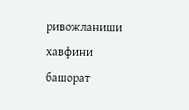ривожланиши хавфини башорат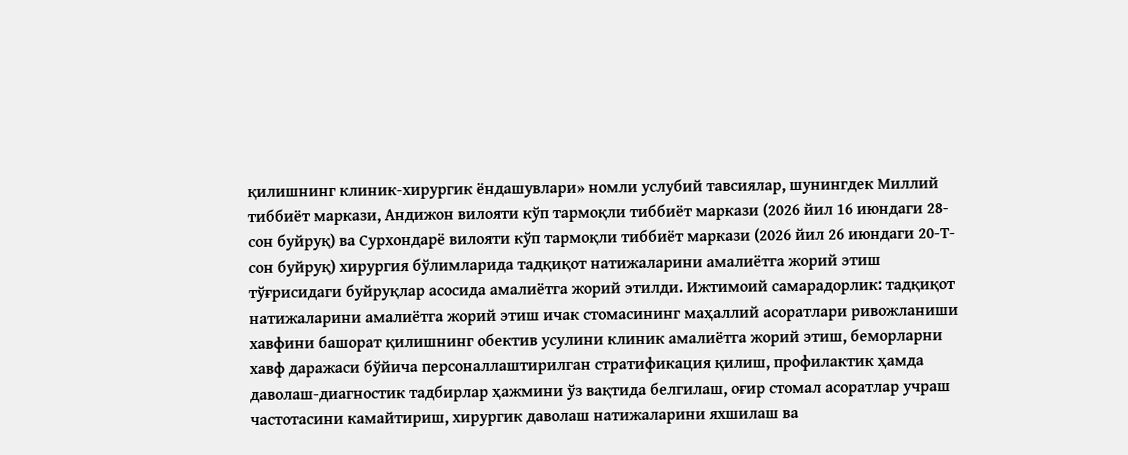қилишнинг клиник-хирургик ёндашувлари» номли услубий тавсиялар, шунингдек Миллий тиббиёт маркази, Андижон вилояти кўп тармоқли тиббиёт маркази (2026 йил 16 июндаги 28-сон буйруқ) ва Сурхондарё вилояти кўп тармоқли тиббиёт маркази (2026 йил 26 июндаги 20-Т-сон буйруқ) хирургия бўлимларида тадқиқот натижаларини амалиётга жорий этиш тўғрисидаги буйруқлар асосида амалиётга жорий этилди. Ижтимоий самарадорлик: тадқиқот натижаларини амалиётга жорий этиш ичак стомасининг маҳаллий асоратлари ривожланиши хавфини башорат қилишнинг обектив усулини клиник амалиётга жорий этиш, беморларни хавф даражаси бўйича персоналлаштирилган стратификация қилиш, профилактик ҳамда даволаш-диагностик тадбирлар ҳажмини ўз вақтида белгилаш, оғир стомал асоратлар учраш частотасини камайтириш, хирургик даволаш натижаларини яхшилаш ва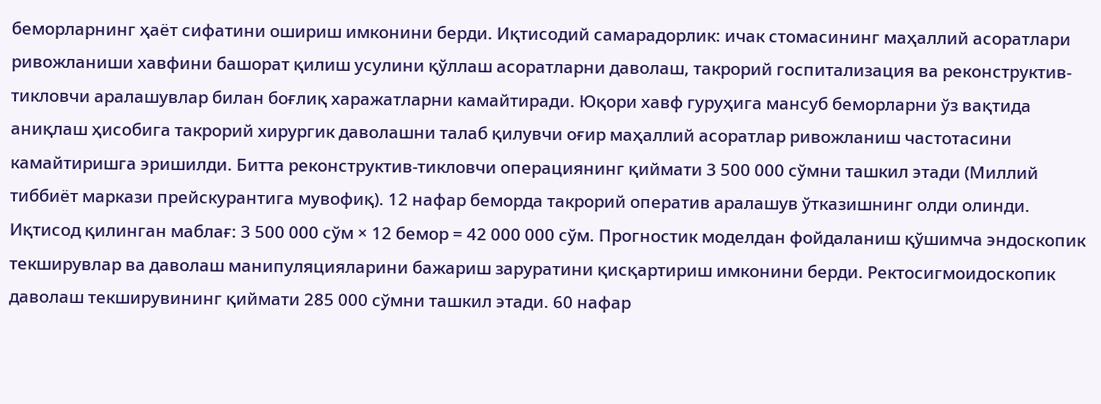беморларнинг ҳаёт сифатини ошириш имконини берди. Иқтисодий самарадорлик: ичак стомасининг маҳаллий асоратлари ривожланиши хавфини башорат қилиш усулини қўллаш асоратларни даволаш, такрорий госпитализация ва реконструктив-тикловчи аралашувлар билан боғлиқ харажатларни камайтиради. Юқори хавф гуруҳига мансуб беморларни ўз вақтида аниқлаш ҳисобига такрорий хирургик даволашни талаб қилувчи оғир маҳаллий асоратлар ривожланиш частотасини камайтиришга эришилди. Битта реконструктив-тикловчи операциянинг қиймати 3 500 000 сўмни ташкил этади (Миллий тиббиёт маркази прейскурантига мувофиқ). 12 нафар беморда такрорий оператив аралашув ўтказишнинг олди олинди. Иқтисод қилинган маблағ: 3 500 000 сўм × 12 бемор = 42 000 000 сўм. Прогностик моделдан фойдаланиш қўшимча эндоскопик текширувлар ва даволаш манипуляцияларини бажариш заруратини қисқартириш имконини берди. Ректосигмоидоскопик даволаш текширувининг қиймати 285 000 сўмни ташкил этади. 60 нафар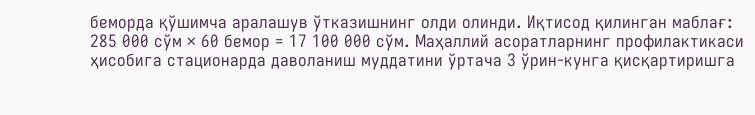беморда қўшимча аралашув ўтказишнинг олди олинди. Иқтисод қилинган маблағ: 285 000 сўм × 60 бемор = 17 100 000 сўм. Маҳаллий асоратларнинг профилактикаси ҳисобига стационарда даволаниш муддатини ўртача 3 ўрин-кунга қисқартиришга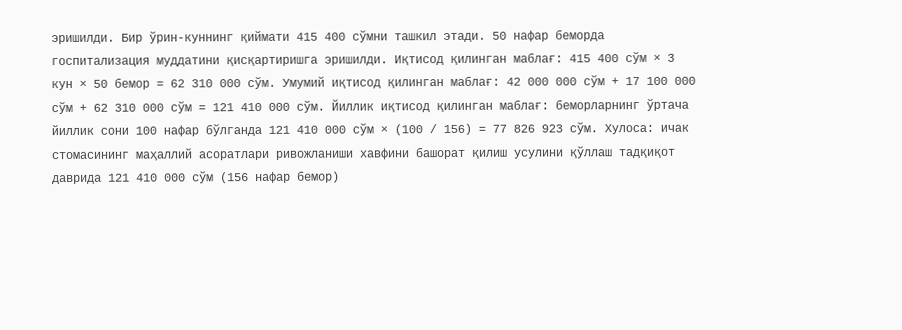эришилди. Бир ўрин-куннинг қиймати 415 400 сўмни ташкил этади. 50 нафар беморда госпитализация муддатини қисқартиришга эришилди. Иқтисод қилинган маблағ: 415 400 сўм × 3 кун × 50 бемор = 62 310 000 сўм. Умумий иқтисод қилинган маблағ: 42 000 000 сўм + 17 100 000 сўм + 62 310 000 сўм = 121 410 000 сўм. Йиллик иқтисод қилинган маблағ: беморларнинг ўртача йиллик сони 100 нафар бўлганда 121 410 000 сўм × (100 / 156) = 77 826 923 сўм. Хулоса: ичак стомасининг маҳаллий асоратлари ривожланиши хавфини башорат қилиш усулини қўллаш тадқиқот даврида 121 410 000 сўм (156 нафар бемор)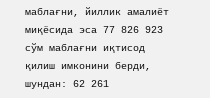маблағни, йиллик амалиёт миқёсида эса 77 826 923 сўм маблағни иқтисод қилиш имконини берди, шундан: 62 261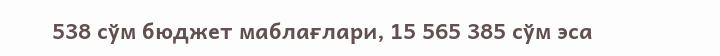538 сўм бюджет маблағлари, 15 565 385 сўм эса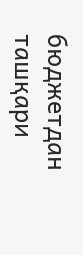бюджетдан ташқари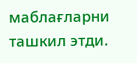маблағларни ташкил этди.